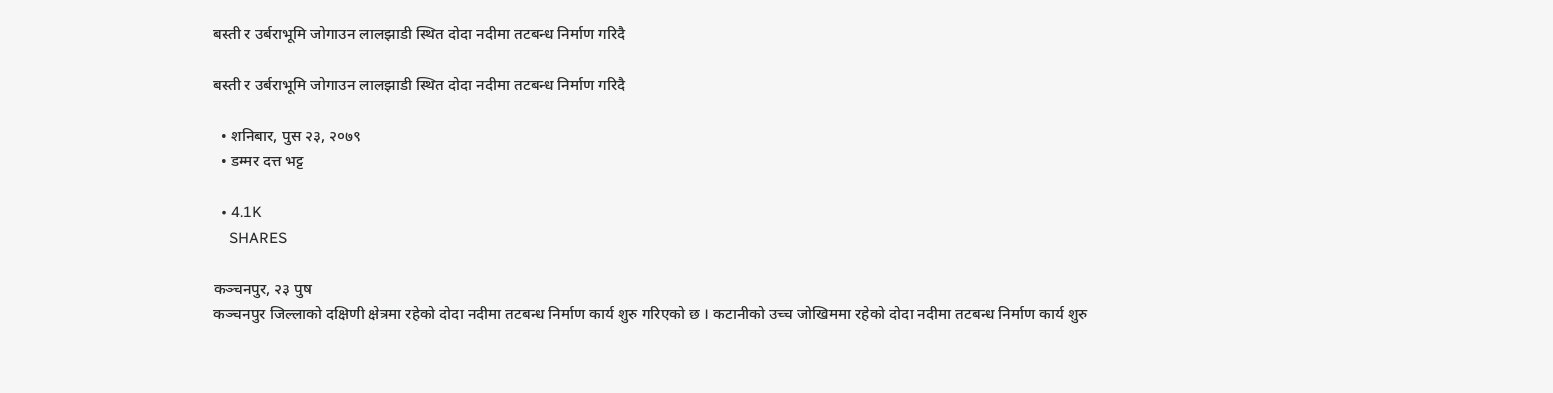बस्ती र उर्बराभूमि जोगाउन लालझाडी स्थित दोदा नदीमा तटबन्ध निर्माण गरिदै

बस्ती र उर्बराभूमि जोगाउन लालझाडी स्थित दोदा नदीमा तटबन्ध निर्माण गरिदै

  • शनिबार, पुस २३, २०७९
  • डम्मर दत्त भट्ट

  • 4.1K
    SHARES

कञ्चनपुर, २३ पुष
कञ्चनपुर जिल्लाको दक्षिणी क्षेत्रमा रहेको दोदा नदीमा तटबन्ध निर्माण कार्य शुरु गरिएको छ । कटानीको उच्च जोखिममा रहेको दोदा नदीमा तटबन्ध निर्माण कार्य शुरु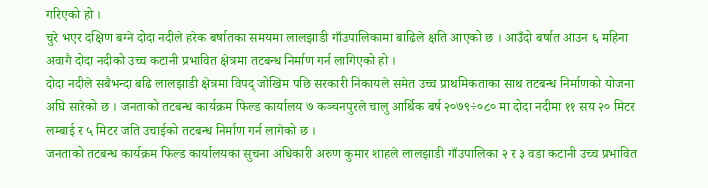गरिएको हो ।
चुरे भएर दक्षिण बग्ने दोदा नदीले हरेक बर्षातका समयमा लालझाडी गाँउपालिकामा बाढिले क्षति आएको छ । आउँदो बर्षात आउन ६ महिना अवागै दोदा नदीको उच्च कटानी प्रभावित क्षेत्रमा तटबन्ध निर्माण गर्न लागिएको हो ।
दोदा नदीले सबैभन्दा बढि लालझाडी क्षेत्रमा विपद् जोखिम पछि सरकारी निकायले समेत उच्च प्राथमिकताका साथ तटबन्ध निर्माणको योजना अघि सारेको छ । जनताको तटबन्ध कार्यक्रम फिल्ड कार्यालय ७ कञ्चनपुरले चालु आर्थिक बर्ष २०७९÷०८० मा दोदा नदीमा ११ सय २० मिटर लम्बाई र ५ मिटर जति उचाईको तटबन्ध निर्माण गर्न लागेको छ ।
जनताको तटबन्ध कार्यक्रम फिल्ड कार्यालयका सुचना अधिकारी अरुण कुमार शाहले लालझाडी गाँउपालिका २ र ३ वडा कटानी उच्च प्रभावित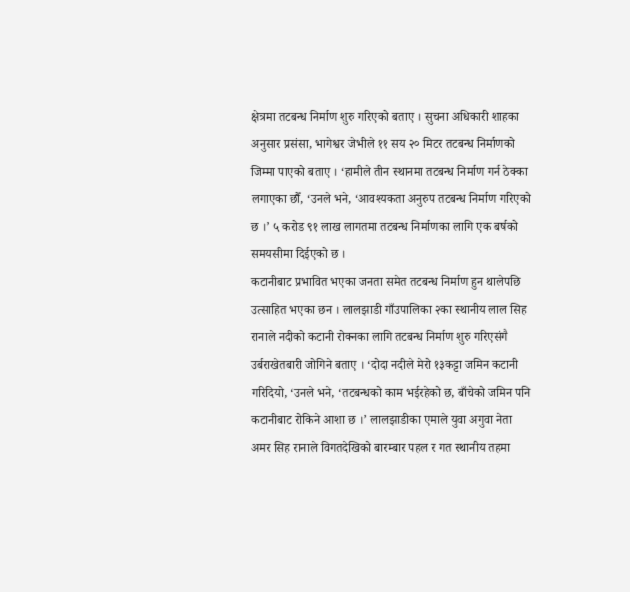क्षेत्रमा तटबन्ध निर्माण शुरु गरिएको बताए । सुचना अधिकारी शाहका अनुसार प्रसंसा, भागेश्वर जेभीले ११ सय २० मिटर तटबन्ध निर्माणको जिम्मा पाएको बताए । ‘हामीले तीन स्थानमा तटबन्ध निर्माण गर्न ठेक्का लगाएका छौँ, ‘उनले भने, ‘आवश्यकता अनुरुप तटबन्ध निर्माण गरिएको छ ।’ ५ करोड ९१ लाख लागतमा तटबन्ध निर्माणका लागि एक बर्षको समयसीमा दिईएको छ ।
कटानीबाट प्रभावित भएका जनता समेत तटबन्ध निर्माण हुन थालेपछि उत्साहित भएका छन । लालझाडी गाँउपालिका २का स्थानीय लाल सिह रानाले नदीको कटानी रोक्नका लागि तटबन्ध निर्माण शुरु गरिएसंगै उर्बराखेतबारी जोगिने बताए । ‘दोदा नदीले मेरो १३कट्टा जमिन कटानी गरिदियो, ‘उनले भने, ‘तटबन्धको काम भईरहेको छ, बाँचेको जमिन पनि कटानीबाट रोकिने आशा छ ।’ लालझाडीका एमाले युवा अगुवा नेता अमर सिह रानाले विगतदेखिको बारम्बार पहल र गत स्थानीय तहमा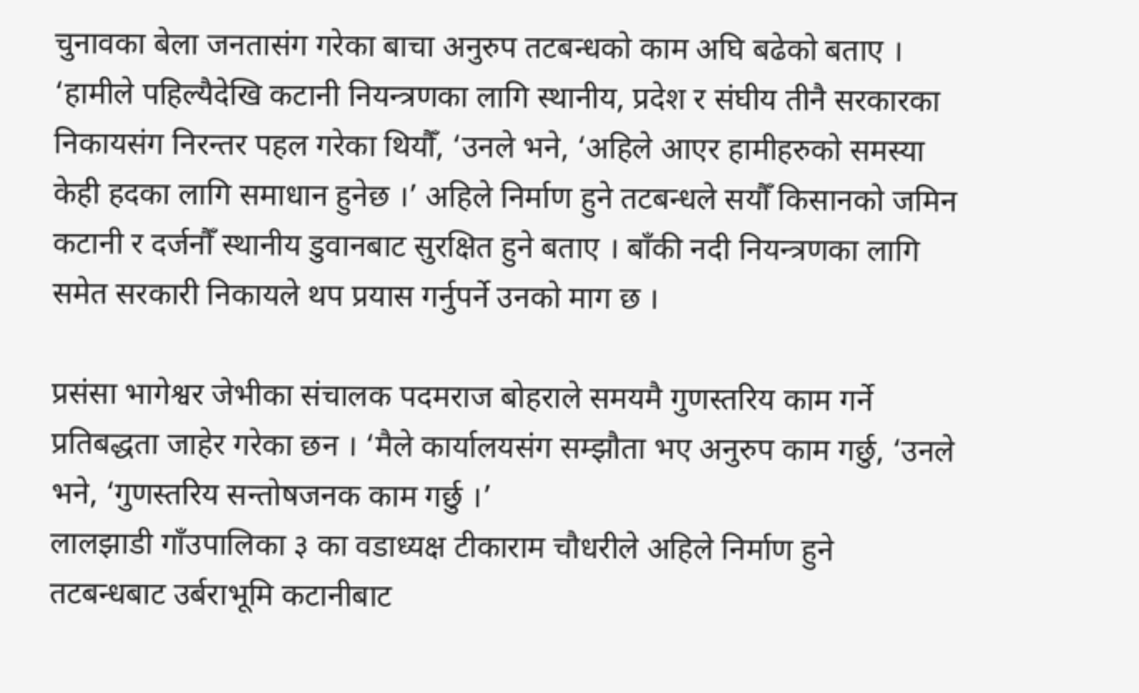चुनावका बेला जनतासंग गरेका बाचा अनुरुप तटबन्धको काम अघि बढेको बताए । ‘हामीले पहिल्यैदेखि कटानी नियन्त्रणका लागि स्थानीय, प्रदेश र संघीय तीनै सरकारका निकायसंग निरन्तर पहल गरेका थियौँ, ‘उनले भने, ‘अहिले आएर हामीहरुको समस्या केही हदका लागि समाधान हुनेछ ।’ अहिले निर्माण हुने तटबन्धले सयौँ किसानको जमिन कटानी र दर्जनौँ स्थानीय डुवानबाट सुरक्षित हुने बताए । बाँकी नदी नियन्त्रणका लागि समेत सरकारी निकायले थप प्रयास गर्नुपर्ने उनको माग छ ।

प्रसंसा भागेश्वर जेभीका संचालक पदमराज बोहराले समयमै गुणस्तरिय काम गर्ने प्रतिबद्धता जाहेर गरेका छन । ‘मैले कार्यालयसंग सम्झौता भए अनुरुप काम गर्छु, ‘उनले भने, ‘गुणस्तरिय सन्तोषजनक काम गर्छु ।’
लालझाडी गाँउपालिका ३ का वडाध्यक्ष टीकाराम चौधरीले अहिले निर्माण हुने तटबन्धबाट उर्बराभूमि कटानीबाट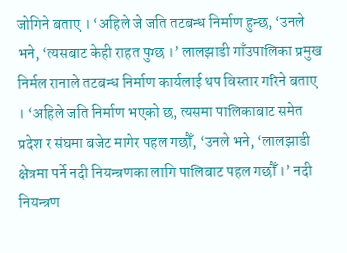जोगिने बताए । ‘अहिले जे जति तटबन्ध निर्माण हुन्छ, ‘उनले भने, ‘त्यसबाट केही राहत पुग्छ ।’ लालझाडी गाँउपालिका प्रमुख निर्मल रानाले तटबन्ध निर्माण कार्यलाई थप विस्तार गरिने बताए । ‘अहिले जति निर्माण भएको छ, त्यसमा पालिकाबाट समेत प्रदेश र संघमा बजेट मागेर पहल गछौँ, ‘उनले भने, ‘लालझाडी क्षेत्रमा पर्ने नदी नियन्त्रणका लागि पालिबाट पहल गछौँ ।’ नदी नियन्त्रण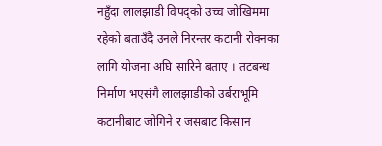नहुँदा लालझाडी विपद्को उच्च जोखिममा रहेको बताउँदै उनले निरन्तर कटानी रोक्नका लागि योजना अघि सारिने बताए । तटबन्ध निर्माण भएसंगै लालझाडीको उर्बराभूमि कटानीबाट जोगिने र जसबाट किसान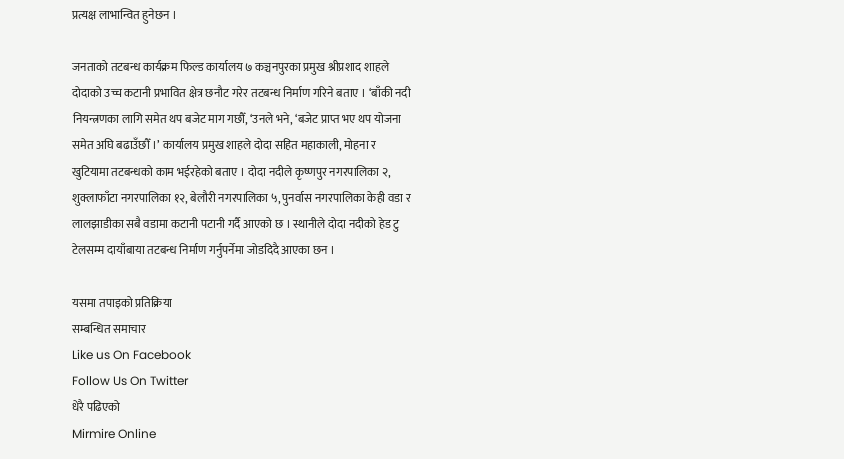प्रत्यक्ष लाभान्वित हुनेछन ।

जनताको तटबन्ध कार्यक्रम फिल्ड कार्यालय ७ कञ्चनपुरका प्रमुख श्रीप्रशाद शाहले दोदाको उच्च कटानी प्रभावित क्षेत्र छनौट गरेर तटबन्ध निर्माण गरिने बताए । ‘बाँकी नदी नियन्त्रणका लागि समेत थप बजेट माग गछौँ, ‘उनले भने, ‘बजेट प्राप्त भए थप योजना समेत अघि बढाउँछौँ ।’ कार्यालय प्रमुख शाहले दोदा सहित महाकाली, मोहना र खुटियामा तटबन्धको काम भईरहेको बताए । दोदा नदीले कृष्णपुर नगरपालिका २, शुक्लाफाँटा नगरपालिका १२, बेलौरी नगरपालिका ५, पुनर्वास नगरपालिका केही वडा र लालझाडीका सबै वडामा कटानी पटानी गर्दै आएको छ । स्थानीले दोदा नदीको हेड टु टेलसम्म दायाँबाया तटबन्ध निर्माण गर्नुपर्नेमा जोडदिदै आएका छन ।

यसमा तपाइको प्रतिक्रिया
सम्बन्धित समाचार
Like us On Facebook
Follow Us On Twitter
धेरै पढिएको
Mirmire Online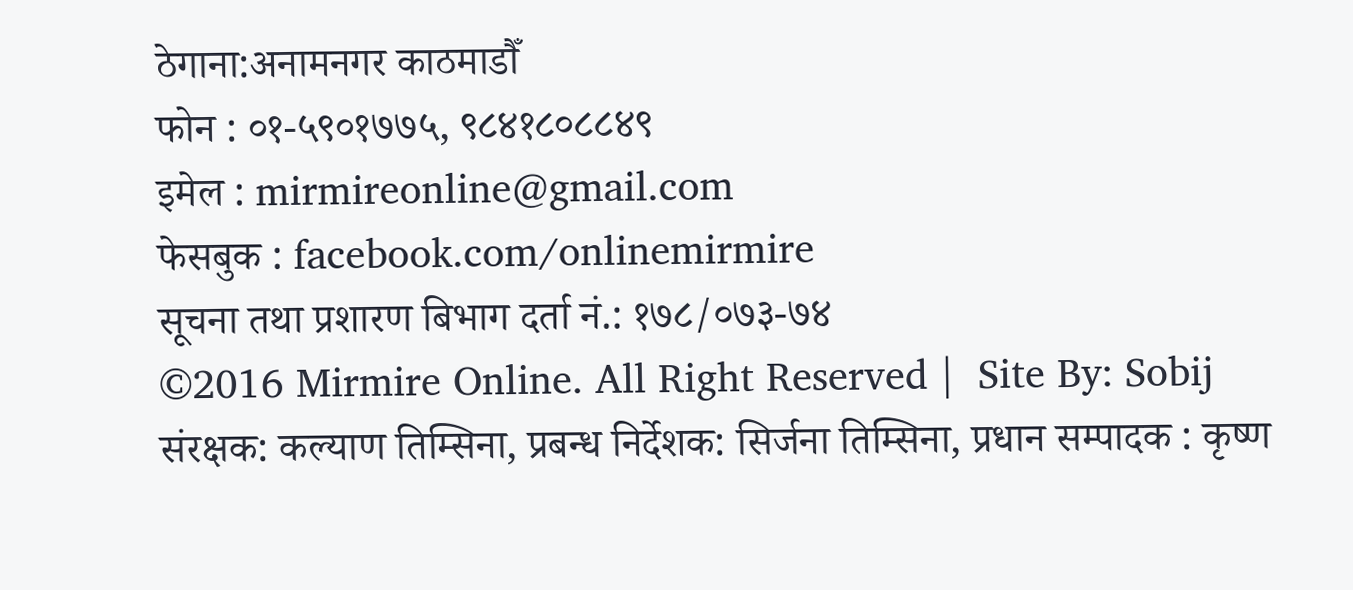ठेगाना:अनामनगर काठमाडौँ
फोन : ०१-५९०१७७५, ९८४१८०८८४९
इमेल : mirmireonline@gmail.com
फेसबुक : facebook.com/onlinemirmire
सूचना तथा प्रशारण बिभाग दर्ता नं.: १७८/०७३-७४
©2016 Mirmire Online. All Right Reserved |  Site By: Sobij
संरक्षक: कल्याण तिम्सिना, प्रबन्ध निर्देशक: सिर्जना तिम्सिना, प्रधान सम्पादक : कृष्ण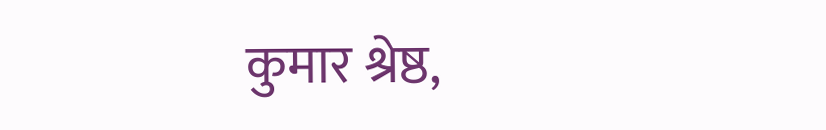कुमार श्रेष्ठ,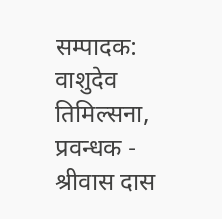सम्पादक: वाशुदेव तिमिल्सना, प्रवन्धक - श्रीवास दास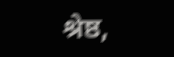श्रेष्ठ,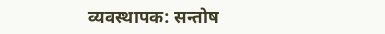व्यवस्थापक: सन्तोष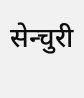सेन्चुरी